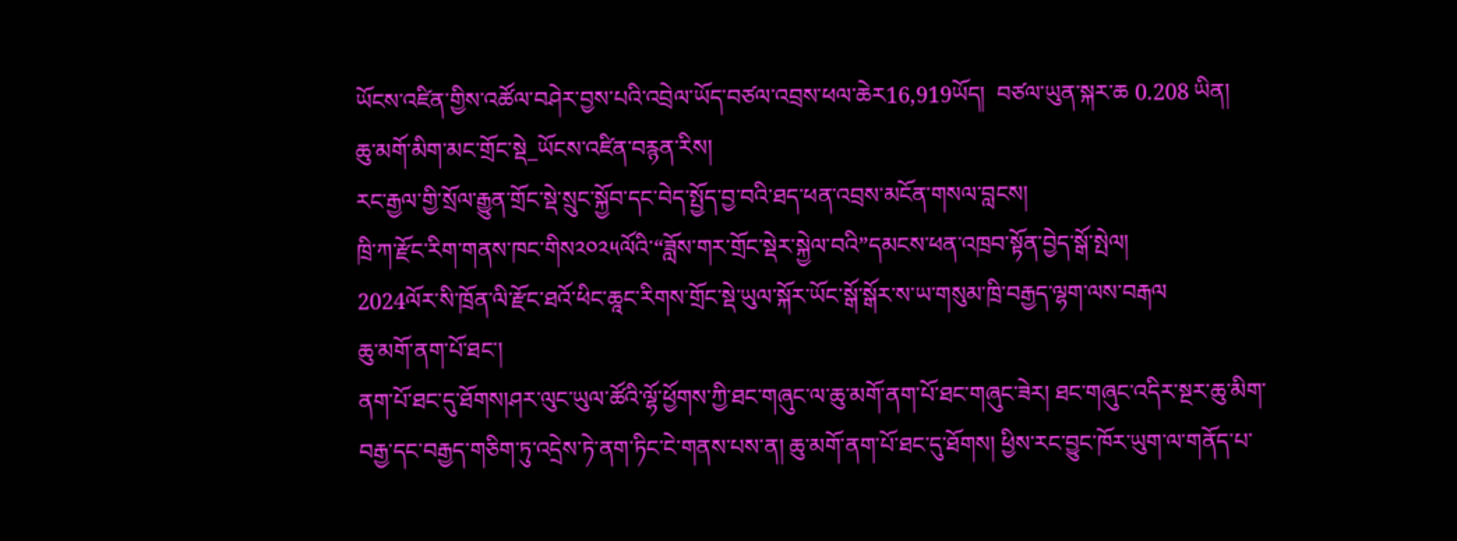ཡོངས་འཛིན་གྱིས་འཚོལ་བཤེར་བྱས་པའི་འབྲེལ་ཡོད་བཙལ་འབྲས་ཕལ་ཆེར16,919ཡོད།  བཙལ་ཡུན་སྐར་ཆ 0.208 ཡིན།
ཆུ་མགོ་མིག་མང་གྲོང་སྡེ_ཡོངས་འཛིན་བརྙན་རིས།
རང་རྒྱལ་གྱི་སྲོལ་རྒྱུན་གྲོང་སྡེ་སྲུང་སྐྱོབ་དང་བེད་སྤྱོད་བྱ་བའི་ཐད་ཕན་འབྲས་མངོན་གསལ་བླངས།
ཁྲི་ཀ་རྫོང་རིག་གནས་ཁང་གིས༢༠༢༥ལོའི་“ཟློས་གར་གྲོང་སྡེར་སྐྱེལ་བའི”དམངས་ཕན་འཁྲབ་སྟོན་བྱེད་སྒོ་སྤེལ།
2024ལོར་སི་ཁྲོན་ལི་རྫོང་ཐའོ་ཕིང་ཆཱང་རིགས་གྲོང་སྡེ་ཡུལ་སྐོར་ཡོང་སྒོ་སྒོར་ས་ཡ་གསུམ་ཁྲི་བརྒྱད་ལྷག་ལས་བརྒལ
ཆུ་མགོ་ནག་པོ་ཐང་།
ནག་པོ་ཐང་དུ་ཐོགས།ཤར་ལུང་ཡུལ་ཚོའི་ལྷོ་ཕྱོགས་ཀྱི་ཐང་གཞུང་ལ་ཆུ་མགོ་ནག་པོ་ཐང་གཞུང་ཟེར། ཐང་གཞུང་འདིར་སྔར་ཆུ་མིག་བརྒྱ་དང་བརྒྱད་གཅིག་ཏུ་འདྲེས་ཏེ་ནག་ཏིང་ངེ་གནས་པས་ན། ཆུ་མགོ་ནག་པོ་ཐང་དུ་ཐོགས། ཕྱིས་རང་བྱུང་ཁོར་ཡུག་ལ་གནོད་པ་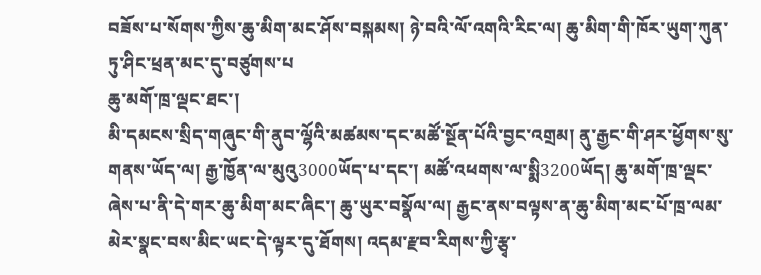བཟོས་པ་སོགས་ཀྱིས་ཆུ་མིག་མང་ཤོས་བསྐམས། ཉེ་བའི་ལོ་འགའི་རིང་ལ། ཆུ་མིག་གི་ཁོར་ཡུག་ཀུན་ཏུ་ཤིང་ཕྲན་མང་དུ་བཙུགས་པ
ཆུ་མགོ་ཁྲ་ལྡང་ཐང་།
མི་དམངས་སྲིད་གཞུང་གི་ནུབ་ལྷོའི་མཚམས་དང་མཚོ་སྔོན་པོའི་བྱང་འགྲམ། ནུ་རྒྱང་གི་ཤར་ཕྱོགས་སུ་གནས་ཡོད་ལ། རྒྱ་ཁྱོན་ལ་མུའུ3000ཡོད་པ་དང་། མཚོ་འཕགས་ལ་སྨི3200ཡོད། ཆུ་མགོ་ཁྲ་ལྡང་ཞེས་པ་ནི་དེ་གར་ཆུ་མིག་མང་ཞིང་། ཆུ་ཡུར་བསྣོལ་ལ། རྒྱང་ནས་བལྟས་ན་ཆུ་མིག་མང་པོ་ཁྲ་ལམ་མེར་སྣང་བས་མིང་ཡང་དེ་ལྟར་དུ་ཐོགས། འདམ་རྫབ་རིགས་ཀྱི་རྩྭ་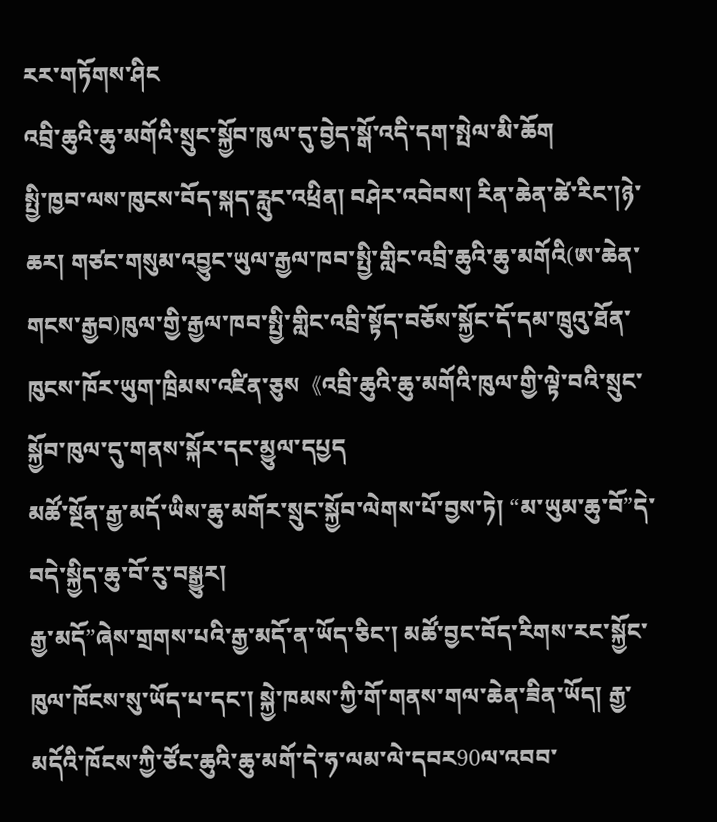རར་གཏོགས་ཤིང
འབྲི་ཆུའི་ཆུ་མགོའི་སྲུང་སྐྱོབ་ཁུལ་དུ་བྱེད་སྒོ་འདི་དག་སྤེལ་མི་ཆོག
སྤྱི་ཁྱབ་ལས་ཁུངས་བོད་སྐད་རླུང་འཕྲིན། བཤེར་འབེབས། རིན་ཆེན་ཚེ་རིང་།ཉེ་ཆར། གཙང་གསུམ་འབྱུང་ཡུལ་རྒྱལ་ཁབ་སྤྱི་གླིང་འབྲི་ཆུའི་ཆུ་མགོའི(ཨ་ཆེན་གངས་རྒྱབ)ཁུལ་གྱི་རྒྱལ་ཁབ་སྤྱི་གླིང་འབྲི་སྟོད་བཅོས་སྐྱོང་དོ་དམ་ཁྲུའུ་ཐོན་ཁུངས་ཁོར་ཡུག་ཁྲིམས་འཛིན་ཅུས《འབྲི་ཆུའི་ཆུ་མགོའི་ཁུལ་གྱི་ལྟེ་བའི་སྲུང་སྐྱོབ་ཁུལ་དུ་གནས་སྐོར་དང་མྱུལ་དཔྱད
མཚོ་སྔོན་རྒྱ་མདོ་ཡིས་ཆུ་མགོར་སྲུང་སྐྱོབ་ལེགས་པོ་བྱས་ཏེ། “མ་ཡུམ་ཆུ་བོ”དེ་བདེ་སྐྱིད་ཆུ་བོ་རུ་བསྒྱུར།
རྒྱ་མདོ”ཞེས་གྲགས་པའི་རྒྱ་མདོ་ན་ཡོད་ཅིང་། མཚོ་བྱང་བོད་རིགས་རང་སྐྱོང་ཁུལ་ཁོངས་སུ་ཡོད་པ་དང་། སྐྱེ་ཁམས་ཀྱི་གོ་གནས་གལ་ཆེན་ཟིན་ཡོད། རྒྱ་མདོའི་ཁོངས་ཀྱི་ཙོང་ཆུའི་ཆུ་མགོ་དེ་ཧ་ལམ་ལེ་དབར90ལ་འབབ་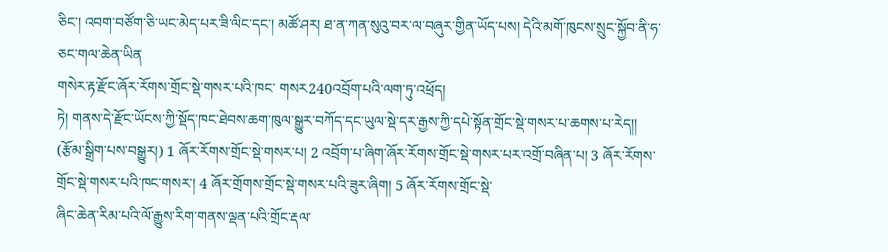ཅིང་། འབག་བཙོག་ཅི་ཡང་མེད་པར་ཟི་ལིང་དང་། མཚོ་ཤར། ཐ་ན་ཀན་སུའུ་བར་ལ་བཞུར་གྱིན་ཡོད་པས། དེའི་མགོ་ཁུངས་སྲུང་སྐྱོབ་ནི་ཧ་ཅང་གལ་ཆེན་ཡིན
གསེར་རྟ་རྫོང་ཞོར་རོགས་གྲོང་སྡེ་གསར་པའི་ཁང་ གསར240འབྲོག་པའི་ལག་ཏུ་འཕྲོད།
ཏེ། གནས་དེ་རྫོང་ཡོངས་ཀྱི་སྡོད་ཁང་ཐེབས་ཆག་ཁུལ་སྒྱུར་བཀོད་དང་ཡུལ་སྡེ་དར་རྒྱས་ཀྱི་དཔེ་སྟོན་གྲོང་སྡེ་གསར་པ་ཆགས་པ་རེད།། (རྩོམ་སྒྲིག་པས་བསྒྱུར།) 1 ཞོར་རོགས་གྲོང་སྡེ་གསར་པ། 2 འབྲོག་པ་ཞིག་ཞོར་རོགས་གྲོང་སྡེ་གསར་པར་འགྲོ་བཞིན་པ། 3 ཞོར་རོགས་གྲོང་སྡེ་གསར་པའི་ཁང་གསར་། 4 ཞོར་གྲོགས་གྲོང་སྡེ་གསར་པའི་ཟུར་ཞིག། 5 ཞོར་རོགས་གྲོང་སྡེ་
ཞིང་ཆེན་རིམ་པའི་ལོ་རྒྱུས་རིག་གནས་ལྡན་པའི་གྲོང་རྡལ་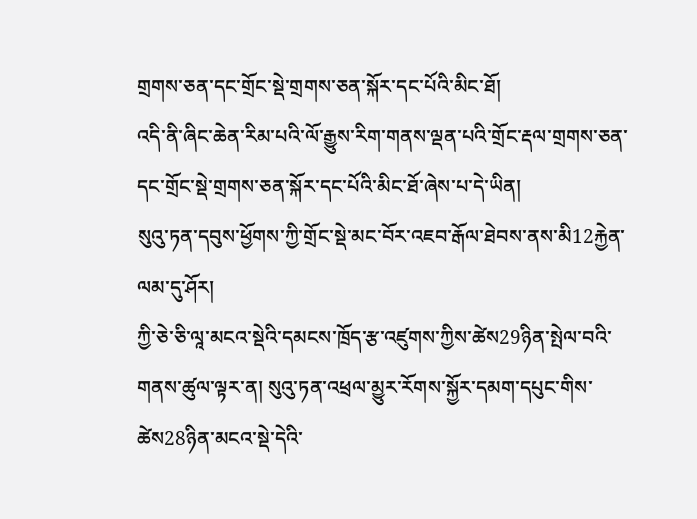གྲགས་ཅན་དང་གྲོང་སྡེ་གྲགས་ཅན་སྐོར་དང་པོའི་མིང་ཐོ།
འདི་ནི་ཞིང་ཆེན་རིམ་པའི་ལོ་རྒྱུས་རིག་གནས་ལྡན་པའི་གྲོང་རྡལ་གྲགས་ཅན་དང་གྲོང་སྡེ་གྲགས་ཅན་སྐོར་དང་པོའི་མིང་ཐོ་ཞེས་པ་དེ་ཡིན།
སུའུ་ཏན་དབུས་ཕྱོགས་ཀྱི་གྲོང་སྡེ་མང་བོར་འཇབ་རྒོལ་ཐེབས་ནས་མི12རྐྱེན་ལམ་དུ་ཤོར།
ཀྱི་ཅེ་ཅི་ལཱ་མངའ་སྡེའི་དམངས་ཁྲོད་རྩ་འཛུགས་ཀྱིས་ཚེས29ཉིན་སྤེལ་བའི་གནས་ཚུལ་ལྟར་ན། སུའུ་ཏན་འཕྲལ་མྱུར་རོགས་སྐྱོར་དམག་དཔུང་གིས་ཚེས28ཉིན་མངའ་སྡེ་དེའི་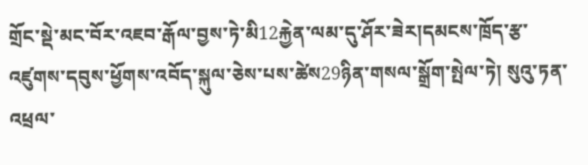གྲོང་སྡེ་མང་བོར་འཇབ་རྒོལ་བྱས་ཏེ་མི12རྐྱེན་ལམ་དུ་ཤོར་ཟེར།དམངས་ཁྲོད་རྩ་འཛུགས་དབུས་ཕྱོགས་འབོད་སྐུལ་ཅེས་པས་ཚེས29ཉིན་གསལ་སྒྲོག་སྤེལ་ཏེ། སུའུ་ཏན་འཕྲལ་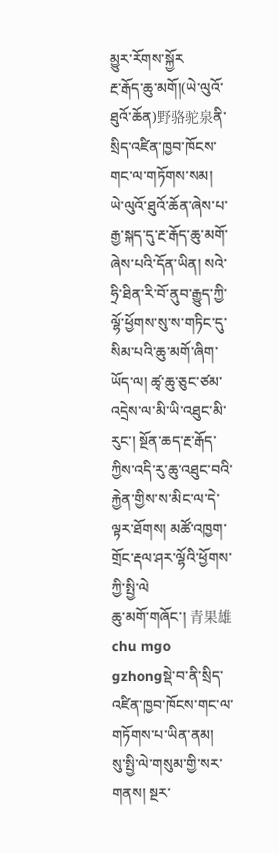མྱུར་རོགས་སྐྱོར
རྔ་རྒོད་ཆུ་མགོ།(ཡེ་ལུའོ་ཐུའོ་ཆོན)野骆驼泉ནི་སྲིད་འཛིན་ཁྱབ་ཁོངས་གང་ལ་གཏོགས་སམ།
ཡེ་ལུའོ་ཐུའོ་ཆོན་ཞེས་པ་རྒྱ་སྐད་དུ་རྔ་རྒོད་ཆུ་མགོ་ཞེས་པའི་དོན་ཡིན། སའེ་ཧྲི་ཐིན་རི་བོ་ནུབ་རྒྱུད་ཀྱི་ལྷོ་ཕྱོགས་སུ་ས་གཏིང་དུ་སིམ་པའི་ཆུ་མགོ་ཞིག་ཡོད་ལ། ཚྭ་ཆུ་ཅུང་ཙམ་འདྲེས་ལ་མི་ཡི་འཐུང་མི་རུང་། སྔོན་ཆད་རྔ་རྒོད་ཀྱིས་འདི་རུ་ཆུ་འཐུང་བའི་རྐྱེན་གྱིས་ས་མིང་ལ་དེ་ལྟར་ཐོགས། མཚོ་འཁྱག་གྲོང་རྡལ་ཤར་ལྷོའི་ཕྱོགས་ཀྱི་སྤྱི་ལེ
ཆུ་མགོ་གཞོང་། 青果雄 chu mgo gzhongསྡེ་བ་ནི་སྲིད་འཛིན་ཁྱབ་ཁོངས་གང་ལ་གཏོགས་པ་ཡིན་ནམ།
སུ་སྤྱི་ལེ་གསུམ་གྱི་སར་གནས། སྔར་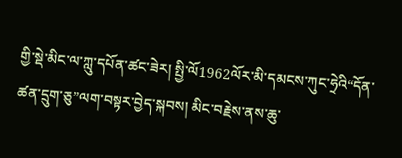གྱི་སྡེ་མིང་ལ་ཀླུ་དཔོན་ཚང་ཟེར། སྤྱི་ལོ1962ལོར་མི་དམངས་ཀུང་ཧྲེའི“དོན་ཚན་དྲུག་ཅུ”ལག་བསྟར་བྱེད་སྐབས། མིང་བརྗེས་ནས་ཆུ་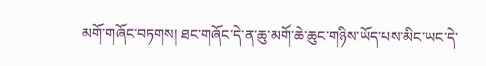མགོ་གཞོང་བཏགས། ཐང་གཞོང་དེ་ན་ཆུ་མགོ་ཆེ་ཆུང་གཉིས་ཡོད་པས་མིང་ཡང་དེ་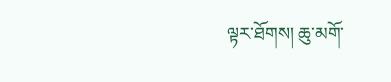ལྟར་ཐོགས། ཆུ་མགོ་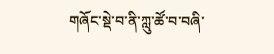གཞོང་སྡེ་བ་ནི་ཀླུ་ཚོ་བ་བཞི་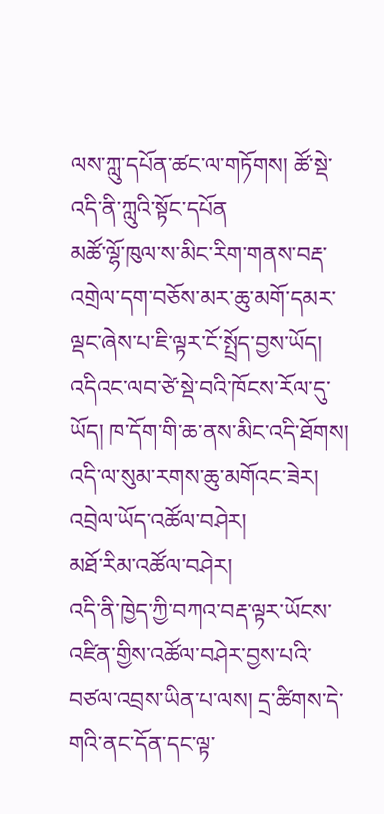ལས་ཀླུ་དཔོན་ཚང་ལ་གཏོགས། ཚོ་སྡེ་འདི་ནི་ཀླུའི་སྟོང་དཔོན
མཚོ་ལྷོ་ཁུལ་ས་མིང་རིག་གནས་བརྡ་འགྲེལ་དག་བཅོས་མར་ཆུ་མགོ་དམར་ལྡང་ཞེས་པ་ཇི་ལྟར་ངོ་སྤྲོད་བྱས་ཡོད།
འདིའང་ལབ་ཙེ་སྡེ་བའི་ཁོངས་རོལ་དུ་ཡོད། ཁ་དོག་གི་ཆ་ནས་མིང་འདི་ཐོགས། འདི་ལ་སུམ་རགས་ཆུ་མགོའང་ཟེར།
འབྲེལ་ཡོད་འཚོལ་བཤེར།
མཐོ་རིམ་འཚོལ་བཤེར།
འདི་ནི་ཁྱེད་ཀྱི་བཀའ་བརྡ་ལྟར་ཡོངས་འཛིན་གྱིས་འཚོལ་བཤེར་བྱས་པའི་བཙལ་འབྲས་ཡིན་པ་ལས། དྲ་ཚིགས་དེ་གའི་ནང་དོན་དང་ལྟ་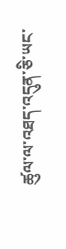ཚུལ་ལ་འཐད་འདུན་ཅི་ཡང་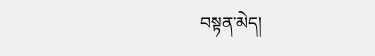བསྟན་མེད།